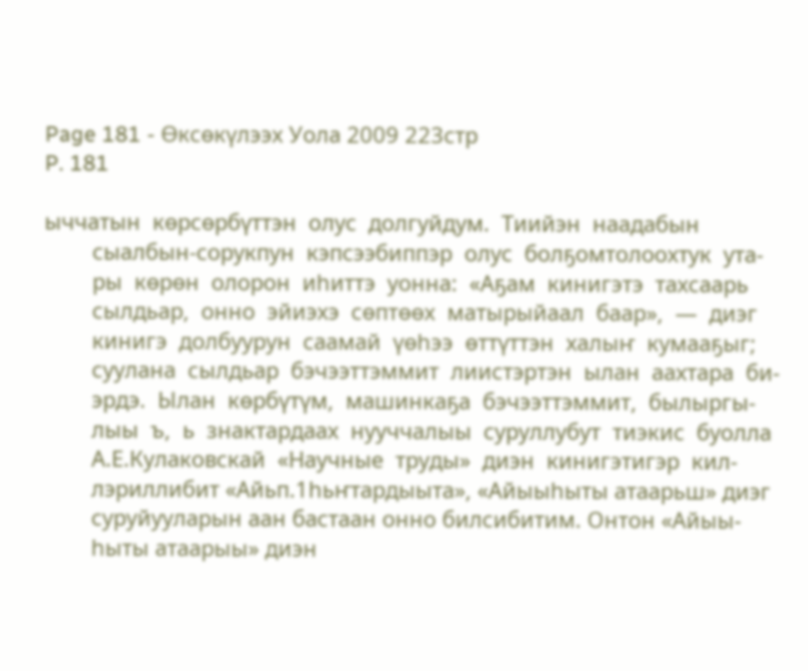Page 181 - Өксөкүлээх Уола 2009 223стр
P. 181

ыччатын  көрсөрбүттэн  олус  долгуйдум.  Тиийэн  наадабын
        сыалбын-сорукпун  кэпсээбиппэр  олус  болҕомтолоохтук  ута-
        ры  көрөн  олорон  иһиттэ  уонна:  «Аҕам  кинигэтэ  тахсаарь
        сылдьар,  онно  эйиэхэ  сөптөөх  матырыйаал  баар»,  —  диэг
        кинигэ  долбуурун  саамай  үөһээ  өттүттэн  халыҥ  кумааҕыг;
        суулана  сылдьар  бэчээттэммит  лиистэртэн  ылан  аахтара  би-
        эрдэ.  Ылан  көрбүтүм,  машинкаҕа  бэчээттэммит,  былыргы-
        лыы  ъ,  ь  знактардаах  нууччалыы  суруллубут  тиэкис  буолла
        А.Е.Кулаковскай  «Научные  труды»  диэн  кинигэтигэр  кил-
        лэриллибит «Айьп.1һьҥтардыыта», «Айыыһыты атаарьш» диэг
        суруйууларын аан бастаан онно билсибитим. Онтон «Айыы-
        һыты атаарыы» диэн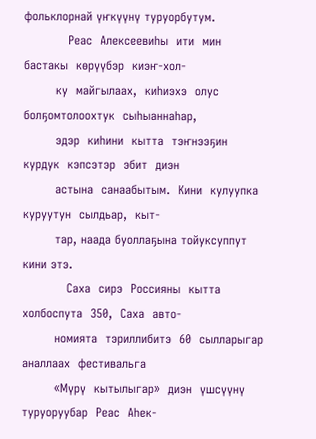фольклорнай үҥкүүнү туруорбутум.
           Реас  Алексеевиһы  ити  мин  бастакы  көрүүбэр  киэҥ-хол-
        ку  майгылаах,  киһиэхэ  олус  болҕомтолоохтук  сыһыаннаһар,
        эдэр  киһини  кытта  тэҥнээҕин  курдук  кэпсэтэр  эбит  диэн
        астына  санаабытым.  Кини  кулуупка  куруутун  сылдьар,  кыт-
        тар, наада буоллаҕына тойуксуппут кини этэ.
           Саха  сирэ  Россияны  кытта  холбоспута  350,  Саха  авто-
        номията  тэриллибитэ  60  сылларыгар  аналлаах  фестивальга
        «Мүрү  кытылыгар»  диэн  үшсүүнү  туруоруубар  Реас  Аһек-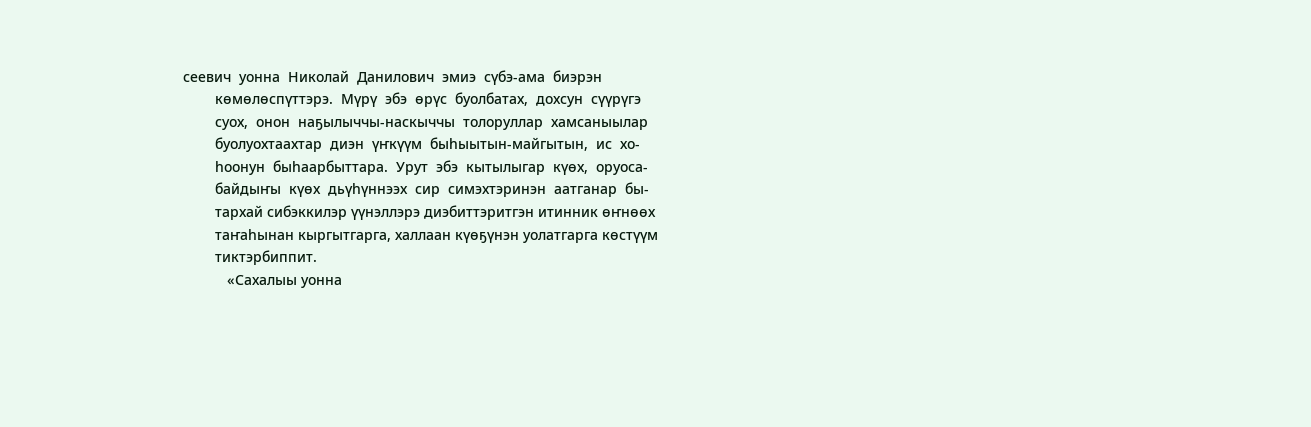сеевич  уонна  Николай  Данилович  эмиэ  сүбэ-ама  биэрэн
        көмөлөспүттэрэ.  Мүрү  эбэ  өрүс  буолбатах,  дохсун  сүүрүгэ
        суох,  онон  наҕылыччы-наскыччы  толоруллар  хамсаныылар
        буолуохтаахтар  диэн  үҥкүүм  быһыытын-майгытын,  ис  хо-
        һоонун  быһаарбыттара.  Урут  эбэ  кытылыгар  күөх,  оруоса-
        байдыҥы  күөх  дьүһүннээх  сир  симэхтэринэн  аатганар  бы-
        тархай сибэккилэр үүнэллэрэ диэбиттэритгэн итинник өҥнөөх
        таҥаһынан кыргытгарга, халлаан күөҕүнэн уолатгарга көстүүм
        тиктэрбиппит.
           «Сахалыы уонна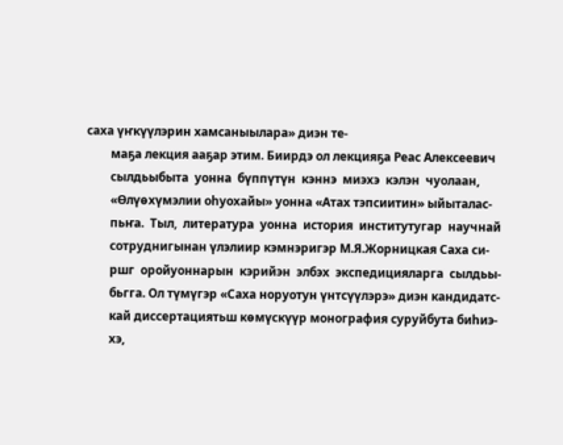саха үҥкүүлэрин хамсаныылара» диэн те-
        маҕа лекция ааҕар этим. Биирдэ ол лекцияҕа Реас Алексеевич
        сылдьыбыта  уонна  бүппүтүн  кэннэ  миэхэ  кэлэн  чуолаан,
        «Өлүөхүмэлии оһуохайы» уонна «Атах тэпсиитин» ыйыталас-
        пьҥа.  Тыл,  литература  уонна  история  институтугар  научнай
        сотруднигынан үлэлиир кэмнэригэр М.Я.Жорницкая Саха си-
        ршг  оройуоннарын  кэрийэн  элбэх  экспедицияларга  сылдьы-
        бьгга. Ол түмүгэр «Саха норуотун үнтсүүлэрэ» диэн кандидатс-
        кай диссертациятьш көмүскүүр монография суруйбута биһиэ-
        хэ,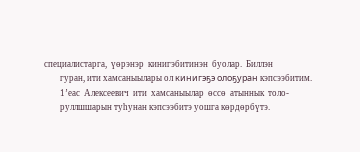специалистарга,  үөрэнэр  кинигэбитинэн  буолар.  Биллэн
        гуран, ити хамсаныылары ол кинигэҕэ олоҕуран кэпсээбитим.
        1’еас  Алексеевич  ити  хамсаныылар  өссө  атыннык  толо-
        руллшшарын туһунан кэпсээбитэ уошга көрдөрбүтэ.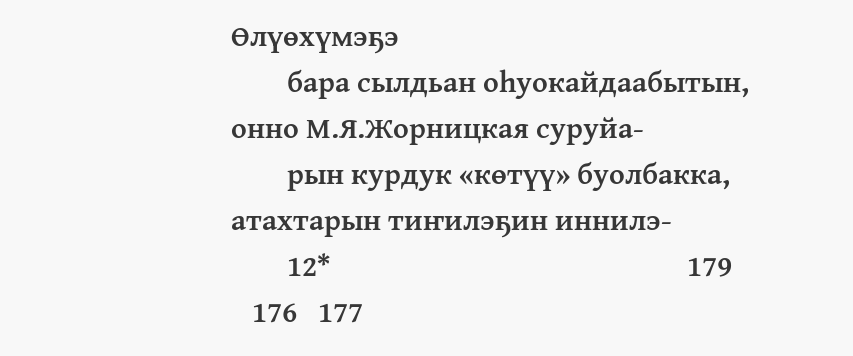Өлүөхүмэҕэ
        бара сылдьан оһуокайдаабытын, онно М.Я.Жорницкая суруйа-
        рын курдук «көтүү» буолбакка, атахтарын тиҥилэҕин иннилэ-
        12*                                                   179
   176   177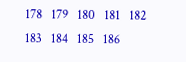178   179   180   181   182   183   184   185   186